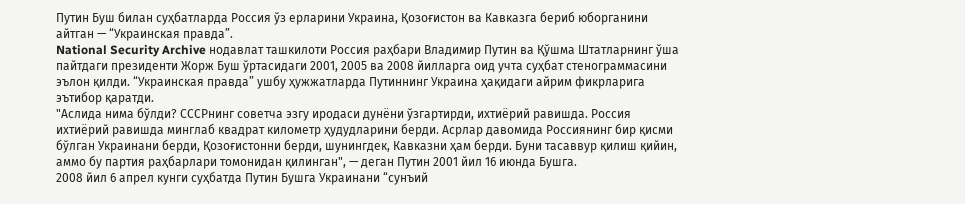Путин Буш билан суҳбатларда Россия ўз ерларини Украина, Қозоғистон ва Кавказга бериб юборганини айтган — “Украинская правда”.
National Security Archive нодавлат ташкилоти Россия раҳбари Владимир Путин ва Қўшма Штатларнинг ўша пайтдаги президенти Жорж Буш ўртасидаги 2001, 2005 ва 2008 йилларга оид учта суҳбат стенограммасини эълон қилди. “Украинская правда” ушбу ҳужжатларда Путиннинг Украина ҳақидаги айрим фикрларига эътибор қаратди.
"Аслида нима бўлди? СССРнинг советча эзгу иродаси дунёни ўзгартирди, ихтиёрий равишда. Россия ихтиёрий равишда минглаб квадрат километр ҳудудларини берди. Асрлар давомида Россиянинг бир қисми бўлган Украинани берди, Қозоғистонни берди, шунингдек, Кавказни ҳам берди. Буни тасаввур қилиш қийин, аммо бу партия раҳбарлари томонидан қилинган", — деган Путин 2001 йил 16 июнда Бушга.
2008 йил 6 апрел кунги суҳбатда Путин Бушга Украинани “сунъий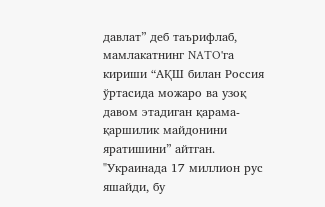давлат” деб таърифлаб, мамлакатнинг NATO'га кириши “АҚШ билан Россия ўртасида можаро ва узоқ давом этадиган қарама-қаршилик майдонини яратишини” айтган.
"Украинада 17 миллион рус яшайди, бу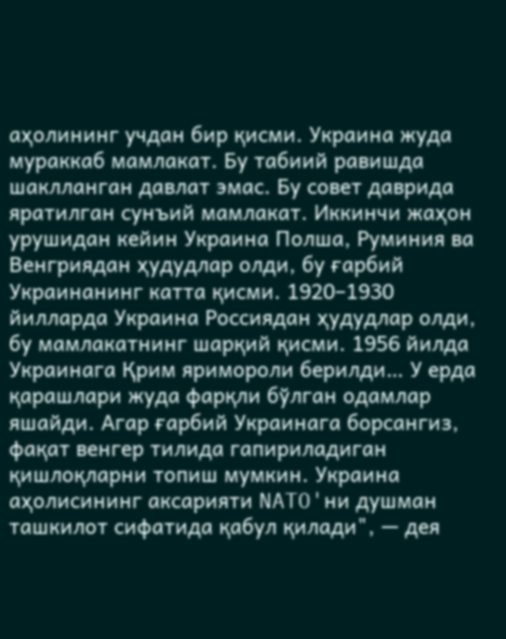аҳолининг учдан бир қисми. Украина жуда мураккаб мамлакат. Бу табиий равишда шаклланган давлат эмас. Бу совет даврида яратилган сунъий мамлакат. Иккинчи жаҳон урушидан кейин Украина Полша, Руминия ва Венгриядан ҳудудлар олди, бу ғарбий Украинанинг катта қисми. 1920–1930 йилларда Украина Россиядан ҳудудлар олди, бу мамлакатнинг шарқий қисми. 1956 йилда Украинага Қрим яримороли берилди… У ерда қарашлари жуда фарқли бўлган одамлар яшайди. Агар ғарбий Украинага борсангиз, фақат венгер тилида гапириладиган қишлоқларни топиш мумкин. Украина аҳолисининг аксарияти NATO'ни душман ташкилот сифатида қабул қилади", — дея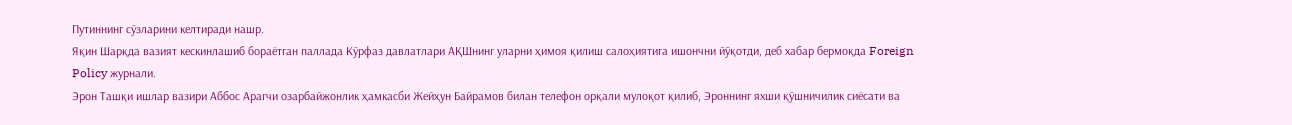Путиннинг сўзларини келтиради нашр.
Яқин Шарқда вазият кескинлашиб бораётган паллада Кўрфаз давлатлари АҚШнинг уларни ҳимоя қилиш салоҳиятига ишончни йўқотди, деб хабар бермоқда Foreign Policy журнали.
Эрон Ташқи ишлар вазири Аббос Арагчи озарбайжонлик ҳамкасби Жейҳун Байрамов билан телефон орқали мулоқот қилиб, Эроннинг яхши қўшничилик сиёсати ва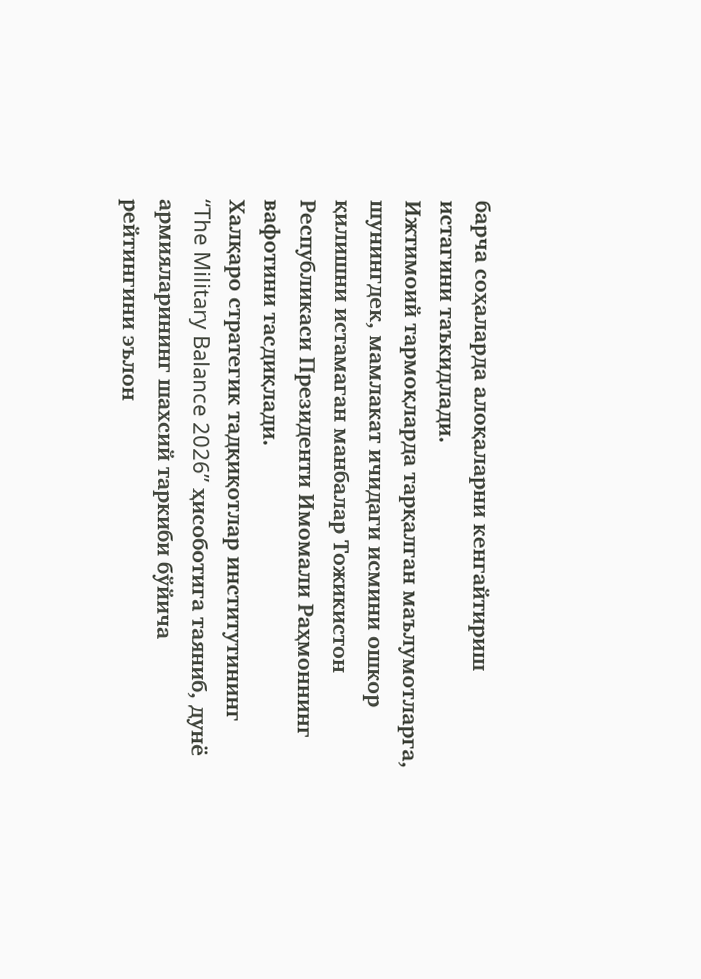барча соҳаларда алоқаларни кенгайтириш истагини таъкидлади.
Ижтимоий тармоқларда тарқалган маълумотларга, шунингдек, мамлакат ичидаги исмини ошкор қилишни истамаган манбалар Тожикистон Республикаси Президенти Имомали Раҳмоннинг вафотини тасдиқлади.
Халқаро стратегик тадқиқотлар институтининг “The Military Balance 2026” ҳисоботига таяниб, дунё армияларининг шахсий таркиби бўйича рейтингини эълон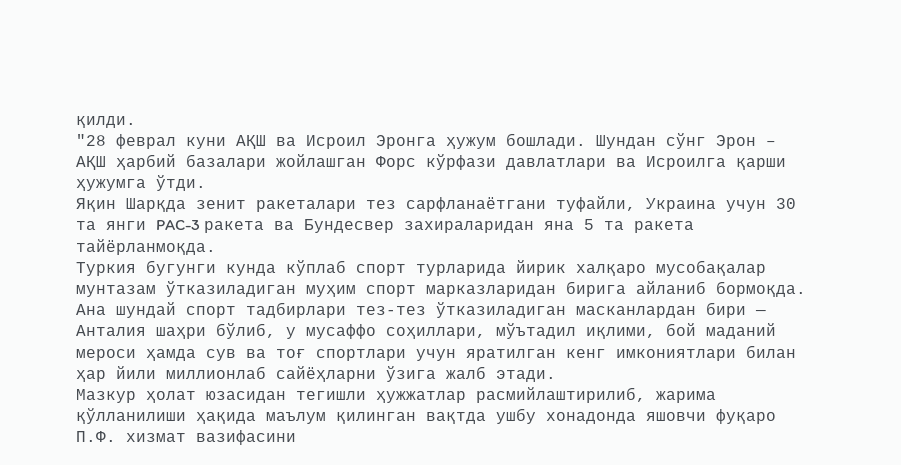қилди.
"28 феврал куни АҚШ ва Исроил Эронга ҳужум бошлади. Шундан сўнг Эрон – АҚШ ҳарбий базалари жойлашган Форс кўрфази давлатлари ва Исроилга қарши ҳужумга ўтди.
Яқин Шарқда зенит ракеталари тез сарфланаётгани туфайли, Украина учун 30 та янги PAC-3 ракета ва Бундесвер захираларидан яна 5 та ракета тайёрланмоқда.
Туркия бугунги кунда кўплаб спорт турларида йирик халқаро мусобақалар мунтазам ўтказиладиган муҳим спорт марказларидан бирига айланиб бормоқда. Ана шундай спорт тадбирлари тез-тез ўтказиладиган масканлардан бири — Анталия шаҳри бўлиб, у мусаффо соҳиллари, мўътадил иқлими, бой маданий мероси ҳамда сув ва тоғ спортлари учун яратилган кенг имкониятлари билан ҳар йили миллионлаб сайёҳларни ўзига жалб этади.
Мазкур ҳолат юзасидан тегишли ҳужжатлар расмийлаштирилиб, жарима қўлланилиши ҳақида маълум қилинган вақтда ушбу хонадонда яшовчи фуқаро П.Ф. хизмат вазифасини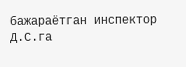бажараётган инспектор Д.С.га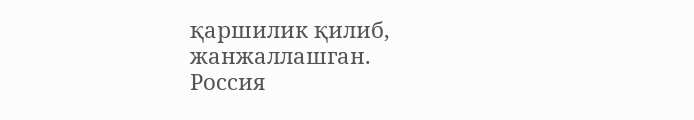қаршилик қилиб, жанжаллашган.
Россия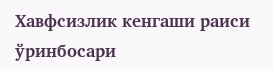Хавфсизлик кенгаши раиси ўринбосари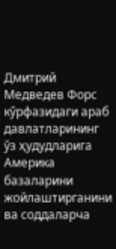Дмитрий Медведев Форс кўрфазидаги араб давлатларининг ўз ҳудудларига Америка базаларини жойлаштирганини ва соддаларча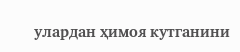улардан ҳимоя кутганини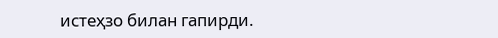истеҳзо билан гапирди.